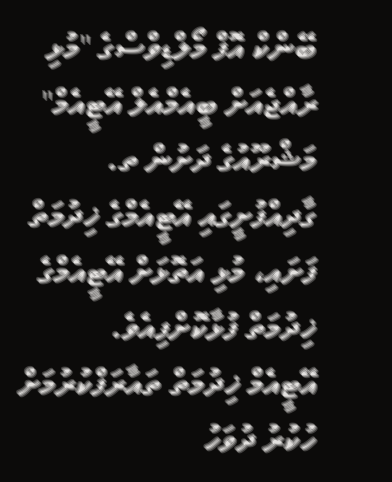ބޭންކް އޮފް މޯލްޑިވްސްގެ "މުޅި ރާއްޖެއަށް ބީއެމްއެލް އޭޓީއެމް" މަޝްރޫއުގެ ދަށުން ތ. ގާދިއްފުށީގައި އޭޓީއެމްގެ ޚިދުމަތް ފަށައި، މުޅި އަތޮޅަށް އޭޓީއެމްގެ ޚިދުމަތް ފުޅާކޮށްފިއެވެ.
އޭޓީއެމް ޚިދުމަތް ތައާރަފްކުރުމަށް ހުކުރު ދުވަހު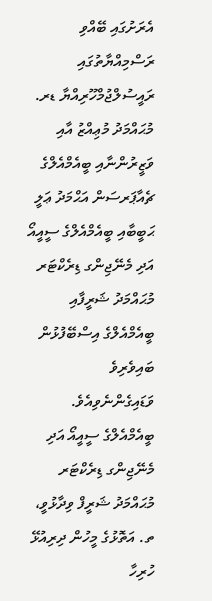އެރަށުގައި ބޭއްވި ރަސްމިއްޔާތުގައި ރައީސުލްޖުމްހޫރިއްޔާ ޑރ. މުޙައްމަދު މުޢިއްޒު އާއި ވަޒީރުންނާއި ބީއެމްއެލްގެ ޗެއާޕަރސަން އަޙްމަދު ޢަލީ ޙަބީބާއި ބީއެމްއެލްގެ ސީއީއޯ އަދި މެނޭޖިންގ ޑިރެކްޓަރ މުޙައްމަދު ޝަރީފާއި ބީއެމްއެލްގެ އިސްބޭފުޅުން ބައިވެރިވެ ވަޑައިގެންނެވިއެވެ.
ބީއެމްއެލްގެ ސީއީއޯ އަދި މެނޭޖިންގ ޑިރެކްޓަރ މުޙައްމަދު ޝަރީފް ވިދާޅުވީ، ތ. އަތޮޅުގެ މީހުން ދިރިއުޅޭ ހުރިހާ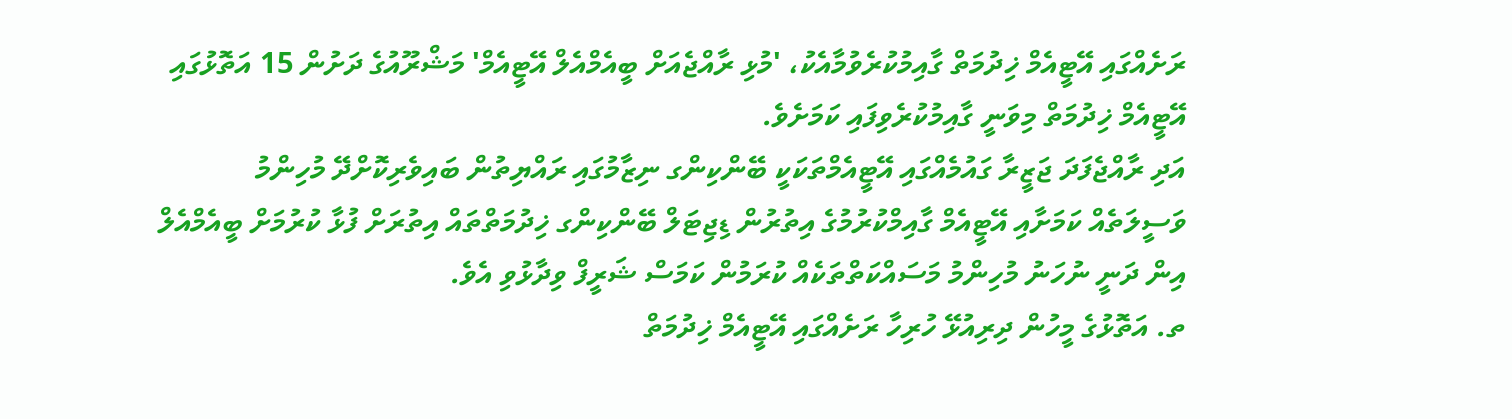ރަށެއްގައި އޭޓީއެމް ޚިދުމަތް ގާއިމުކުރެވުމާއެކު، 'މުޅި ރާއްޖެއަށް ބީއެމްއެލް އޭޓީއެމް' މަޝްރޫއުގެ ދަށުން 15 އަތޮޅުގައި އޭޓީއެމް ޚިދުމަތް މިވަނީ ގާއިމުކުރެވިފައި ކަމަށެވެ.
އަދި ރާއްޖެފަދަ ޖަޒީރާ ގައުމެއްގައި އޭޓީއެމްތަކަކީ ބޭންކިންގ ނިޒާމުގައި ރައްޔިތުން ބައިވެރިކޮށްދޭ މުހިންމު ވަސީލަތެއް ކަމަށާއި އޭޓީއެމް ގާއިމްކުރުމުގެ އިތުރުން ޑިޖިޓަލް ބޭންކިންގ ޚިދުމަތްތައް އިތުރަށް ފުޅާ ކުރުމަށް ބީއެމްއެލް އިން ދަނީ ނުހަނު މުހިންމު މަސައްކަތްތަކެއް ކުރަމުން ކަމަސް ޝަރީފް ވިދާޅުވި އެވެ.
ތ. އަތޮޅުގެ މީހުން ދިރިއުޅޭ ހުރިހާ ރަށެއްގައި އޭޓީއެމް ޚިދުމަތް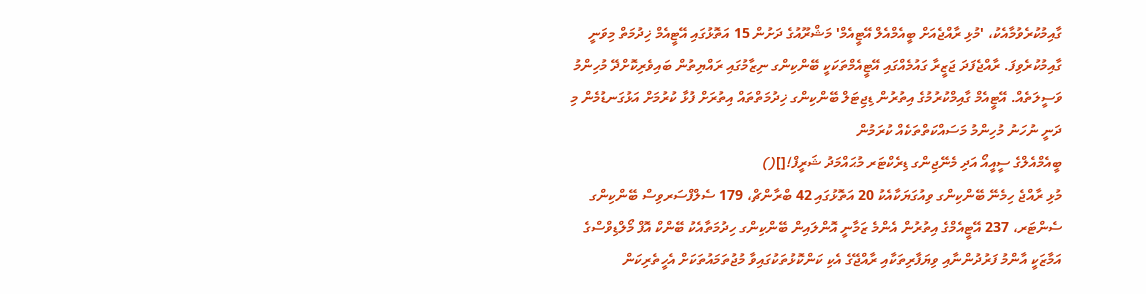ގާއިމުކުރެވުމާއެކު، 'މުޅި ރާއްޖެއަށް ބީއެމްއެލް އޭޓީއެމް' މަޝްރޫއުގެ ދަށުން 15 އަތޮޅުގައި އޭޓީއެމް ޚިދުމަތް މިވަނީ ގާއިމުކުރެވިފަ. ރާއްޖެފަދަ ޖަޒީރާ ގައުމެއްގައި އޭޓީއެމްތަކަކީ ބޭންކިންގ ނިޒާމުގައި ރައްޔިތުން ބައިވެރިކޮށްދޭ މުހިންމު ވަސީލަތެއް. އޭޓީއެމް ގާއިމްކުރުމުގެ އިތުރުން ޑިޖިޓަލް ބޭންކިންގ ޚިދުމަތްތައް އިތުރަށް ފުޅާ ކުރުމަށް އަޅުގަނޑުމެން މި ދަނީ ނުހަނު މުހިންމު މަސައްކަތްތަކެއް ކުރަމުން
ބީއެމްއެލްގެ ސީއީއޯ އަދި މެނޭޖިންގ ޑިރެކްޓަރ މުޙައްމަދު ޝަރީފް![]()
މުޅި ރާއްޖެ ހިމެނޭ ބޭންކިންގ ވިއުގަޔަކާއެކު 20 އަތޮޅުގައި 42 ބްރާންޗް، 179 ސެލްފްސަރވިސް ބޭންކިންގ ސެންޓަރ، 237 އޭޓީއެމްގެ އިތުރުން އެންމެ ޒަމާނީ އޮންލައިން ބޭންކިންގ ހިދުމަތާއެކު ބޭންކް އޮފް މޯލްޑިވްސްގެ އަމާޒަކީ އާންމު ފަރުދުންނާއި ވިޔަފާރިތަކާއި ރާއްޖޭގެ އެކި ކަންކޮޅުތަކުގައިވާ މުޖުތަމައުތަކަށް އެހީތެރިކަން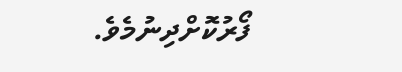ފޯރުކޮށްދިނުމެވެ.